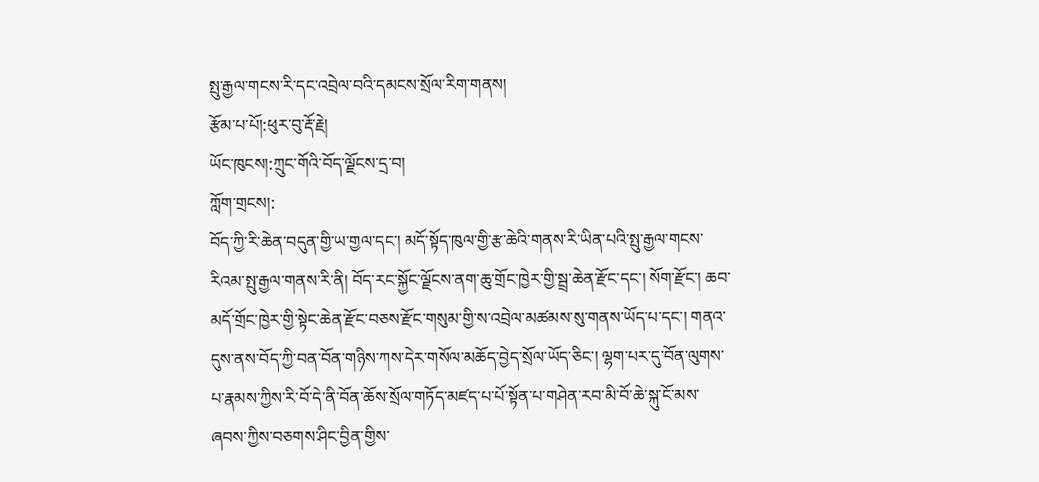སྤུ་རྒྱལ་གངས་རི་དང་འབྲེལ་བའི་དམངས་སྲོལ་རིག་གནས།
རྩོམ་པ་པོ།:ཕུར་བུ་རྡོ་རྗེ།
ཡོང་ཁུངས།:ཀྲུང་གོའི་བོད་ལྗོངས་དྲ་བ།
ཀློག་གྲངས།:
བོད་ཀྱི་རི་ཆེན་བདུན་གྱི་ཡ་གྱལ་དང་། མདོ་སྟོད་ཁུལ་གྱི་རྩ་ཆེའི་གནས་རི་ཡིན་པའི་སྤུ་རྒྱལ་གངས་རིའམ་སྤུ་རྒྱལ་གནས་རི་ནི། བོད་རང་སྐྱོང་ལྗོངས་ནག་ཆུ་གྲོང་ཁྱེར་གྱི་སྦྲ་ཆེན་རྫོང་དང་། སོག་རྫོང་། ཆབ་མདོ་གྲོང་ཁྱེར་གྱི་སྟེང་ཆེན་རྫོང་བཅས་རྫོང་གསུམ་གྱི་ས་འབྲེལ་མཚམས་སུ་གནས་ཡོད་པ་དང་། གནའ་དུས་ནས་བོད་ཀྱི་བན་བོན་གཉིས་ཀས་དེར་གསོལ་མཆོད་བྱེད་སྲོལ་ཡོད་ཅིང་། ལྷག་པར་དུ་བོན་ལུགས་པ་རྣམས་ཀྱིས་རི་བོ་དེ་ནི་བོན་ཆོས་སྲོལ་གཏོད་མཛད་པ་པོ་སྟོན་པ་གཤེན་རབ་མི་བོ་ཆེ་སྐུ་ངོ་མས་ཞབས་ཀྱིས་བཅགས་ཤིང་བྱིན་གྱིས་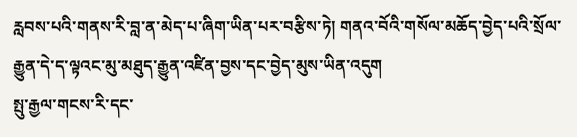རླབས་པའི་གནས་རི་བླ་ན་མེད་པ་ཞིག་ཡིན་པར་བརྩིས་ཏེ། གནའ་བོའི་གསོལ་མཆོད་བྱེད་པའི་སྲོལ་རྒྱུན་དེ་ད་ལྟའང་མུ་མཐུད་རྒྱུན་འཛིན་བྱས་དང་བྱེད་མུས་ཡིན་འདུག
སྤུ་རྒྱལ་གངས་རི་དང་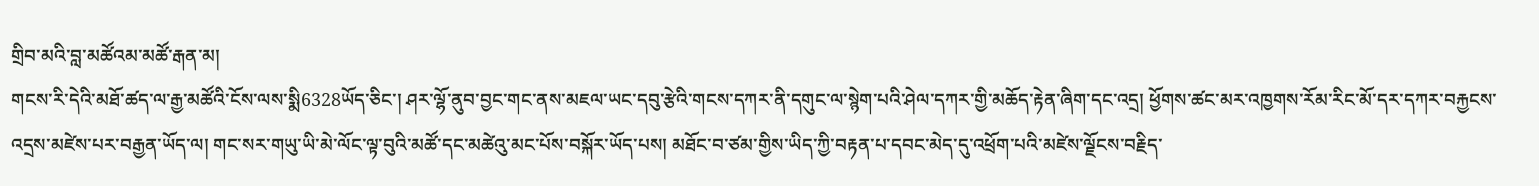གྲིབ་མའི་བླ་མཚོའམ་མཚོ་རྒན་མ།
གངས་རི་དེའི་མཐོ་ཚད་ལ་རྒྱ་མཚོའི་ངོས་ལས་སྨི6328ཡོད་ཅིང་། ཤར་ལྷོ་ནུབ་བྱང་གང་ནས་མཇལ་ཡང་དབུ་རྩེའི་གངས་དཀར་ནི་དགུང་ལ་སྙེག་པའི་ཤེལ་དཀར་གྱི་མཆོད་རྟེན་ཞིག་དང་འདྲ། ཕྱོགས་ཚང་མར་འཁྱགས་རོམ་རིང་མོ་དར་དཀར་བརྐྱངས་འདྲས་མཛེས་པར་བརྒྱན་ཡོད་ལ། གང་སར་གཡུ་ཡི་མེ་ལོང་ལྟ་བུའི་མཚོ་དང་མཚེའུ་མང་པོས་བསྐོར་ཡོད་པས། མཐོང་བ་ཙམ་གྱིས་ཡིད་ཀྱི་བརྟན་པ་དབང་མེད་དུ་འཕྲོག་པའི་མཛེས་ལྗོངས་བརྗིད་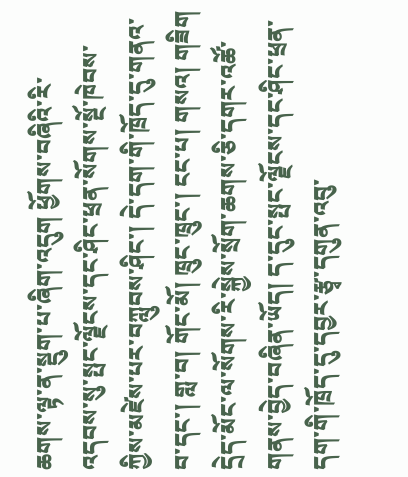ཆགས་ལྟ་ན་སྡུག་པ་ཞིག་འདུག ཕྱོགས་བཞིའི་རི་འདབས་སུ་སྤང་ལྗོངས་དང་ཤིང་ཕྲན་སོགས་སྔོ་ཁེབས་ཀྱིས་མཛེས་པར་བཀླུབས་ཤིང་། དེ་དག་གི་ཁྲོད་དུ་གནའ་བ་དང་། གླ་བ། གོང་མོ། ཁྲུང་ཁྲུང་། ངང་པ། གསའ། གཟིག དྲེད་མོང་ལ་སོགས་རི་སྐྱེས་སྲོག་ཆགས་ཅི་དགར་འཚོ་གནས་བྱེད་བཞིན་ཡོད། ད་དུང་སྤང་ལྗོངས་དང་ཤིང་ཕྲན་དག་གི་ཁྲོད་དུ་དབྱར་རྩྭ་དགུན་འབུ་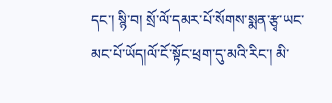དང་། སྙི་བ། སྲོ་ལོ་དམར་པོ་སོགས་སྨན་རྩྭ་ཡང་མང་པོ་ཡོད།ལོ་ངོ་སྟོང་ཕྲག་དུ་མའི་རིང་། མི་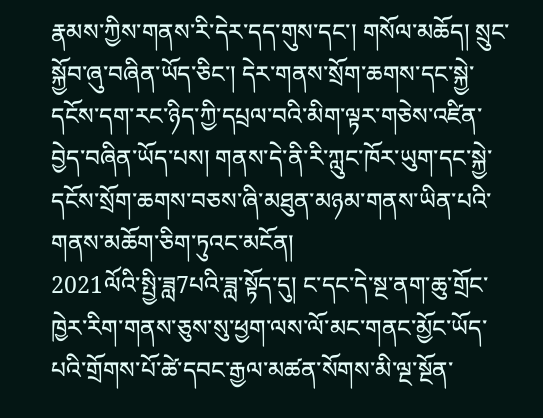རྣམས་ཀྱིས་གནས་རི་དེར་དད་གུས་དང་། གསོལ་མཆོད། སྲུང་སྐྱོབ་ཞུ་བཞིན་ཡོད་ཅིང་། དེར་གནས་སྲོག་ཆགས་དང་སྐྱེ་དངོས་དག་རང་ཉིད་ཀྱི་དཔྲལ་བའི་མིག་ལྟར་གཅེས་འཛིན་བྱེད་བཞིན་ཡོད་པས། གནས་དེ་ནི་རི་ཀླུང་ཁོར་ཡུག་དང་སྐྱེ་དངོས་སྲོག་ཆགས་བཅས་ཞི་མཐུན་མཉམ་གནས་ཡིན་པའི་གནས་མཆོག་ཅིག་ཏུའང་མངོན།
2021ལོའི་སྤྱི་ཟླ7པའི་ཟླ་སྟོད་དུ། ང་དང་དེ་སྔ་ནག་ཆུ་གྲོང་ཁྱེར་རིག་གནས་ཅུས་སུ་ཕྱག་ལས་ལོ་མང་གནང་མྱོང་ཡོད་པའི་གྲོགས་པོ་ཚེ་དབང་རྒྱལ་མཚན་སོགས་མི་ལྔ་སྔོན་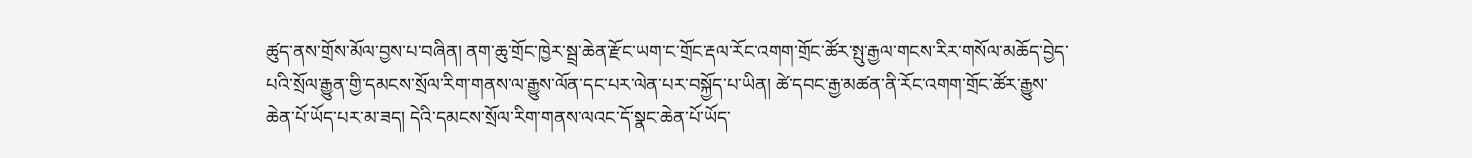ཚུད་ནས་གྲོས་མོལ་བྱས་པ་བཞིན། ནག་ཆུ་གྲོང་ཁྱེར་སྦྲ་ཆེན་རྫོང་ཡག་ང་གྲོང་རྡལ་རོང་འགག་གྲོང་ཚོར་སྤུ་རྒྱལ་གངས་རིར་གསོལ་མཆོད་བྱེད་པའི་སྲོལ་རྒྱུན་གྱི་དམངས་སྲོལ་རིག་གནས་ལ་རྒྱུས་ལོན་དང་པར་ལེན་པར་བསྐྱོད་པ་ཡིན། ཚེ་དབང་རྒྱ་མཚན་ནི་རོང་འགག་གྲོང་ཚོར་རྒྱུས་ཆེན་པོ་ཡོད་པར་མ་ཟད། དེའི་དམངས་སྲོལ་རིག་གནས་ལའང་དོ་སྣང་ཆེན་པོ་ཡོད་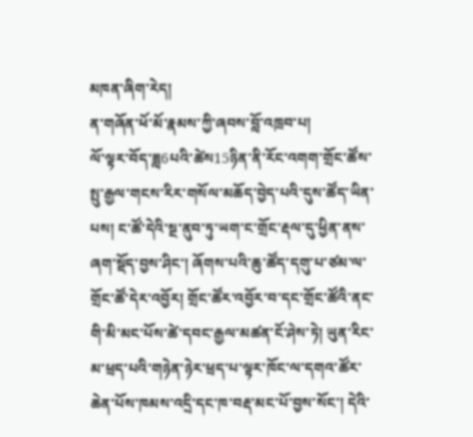མཁན་ཞིག་རེད།
ན་གཞོན་ཕོ་མོ་རྣམས་ཀྱི་ཞབས་བློ་འཁྲབ་པ།
ལོ་ལྟར་བོད་ཟླ6པའི་ཚེས15ཉིན་ནི་རོང་འགག་གྲོང་ཚོས་སྤུ་རྒྱལ་གངས་རིར་གསོལ་མཆོད་བྱེད་པའི་དུས་ཚོད་ཡིན་པས། ང་ཚོ་དེའི་སྔ་ནུབ་ཏུ་ཡག་ང་གྲོང་རྡལ་དུ་ཕྱིན་ནས་ཞག་སྡོད་བྱས་ཤིང་། ཞོགས་པའི་ཆུ་ཚོད་དགུ་པ་ཙམ་ལ་གྲོང་ཚོ་དེར་འབྱོར། གྲོང་ཚོར་འབྱོར་བ་དང་གྲོང་ཚོའི་ནང་གི་མི་མང་པོས་ཚེ་དབང་རྒྱལ་མཚན་ངོ་ཤེས་ཏེ། ཡུན་རིང་མ་ཕྲད་པའི་གཉེན་ཉེར་ཕྲད་པ་ལྟར་ཁོང་ལ་དགའ་ཚོར་ཆེན་པོས་ཁམས་འདྲི་དང་ཁ་བརྡ་མང་པོ་བྱས་སོང་། དེའི་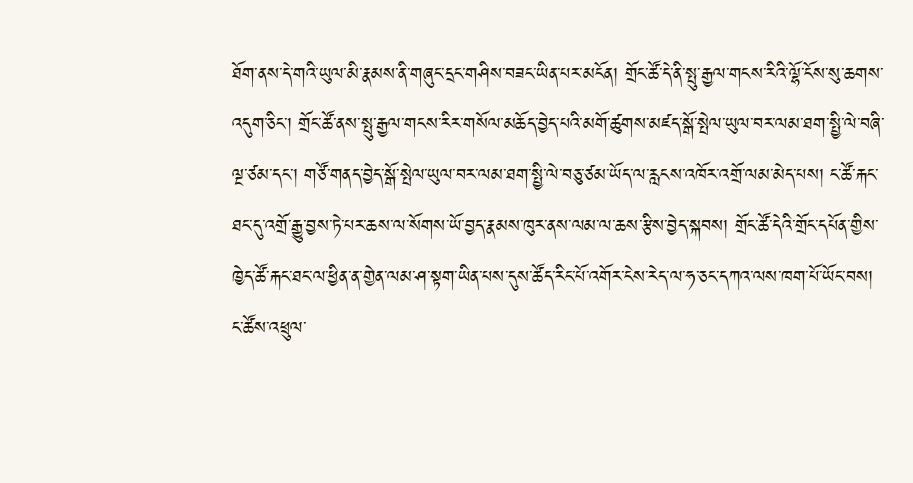ཐོག་ནས་དེ་གའི་ཡུལ་མི་རྣམས་ནི་གཞུང་དྲང་གཤིས་བཟང་ཡིན་པར་མངོན། གྲོང་ཚོ་དེ་ནི་སྤུ་རྒྱལ་གངས་རིའི་ལྷོ་ངོས་སུ་ཆགས་འདུག་ཅིང་། གྲོང་ཚོ་ནས་སྤུ་རྒྱལ་གངས་རིར་གསོལ་མཆོད་བྱེད་པའི་མགོ་ཚུགས་མཛད་སྒོ་སྤེལ་ཡུལ་བར་ལམ་ཐག་སྤྱི་ལེ་བཞི་ལྔ་ཙམ་དང་། གཙོ་གནད་བྱེད་སྒོ་སྤེལ་ཡུལ་བར་ལམ་ཐག་སྤྱི་ལེ་བཅུ་ཙམ་ཡོད་ལ་རླངས་འཁོར་འགྲོ་ལམ་མེད་པས། ང་ཚོ་རྐང་ཐང་དུ་འགྲོ་རྒྱུ་བྱས་ཏེ་པར་ཆས་ལ་སོགས་ཡོ་བྱད་རྣམས་ཁུར་ནས་ལམ་ལ་ཆས་རྩིས་བྱེད་སྐབས། གྲོང་ཚོ་དེའི་གྲོང་དཔོན་གྱིས་ཁྱེད་ཚོ་རྐང་ཐང་ལ་ཕྱིན་ན་གྱེན་ལམ་ཤ་སྟག་ཡིན་པས་དུས་ཚོད་རིང་པོ་འགོར་ངེས་རེད་ལ་ཧ་ཅང་དཀའ་ལས་ཁག་པོ་ཡོང་བས། ང་ཚོས་འཕྲུལ་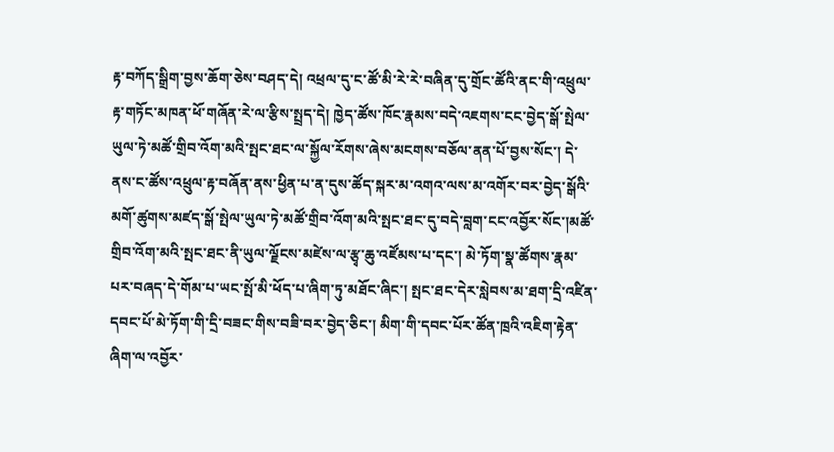རྟ་བཀོད་སྒྲིག་བྱས་ཆོག་ཅེས་བཤད་དེ། འཕྲལ་དུ་ང་ཚོ་མི་རེ་རེ་བཞིན་དུ་གྲོང་ཚོའི་ནང་གི་འཕྲུལ་རྟ་གཏོང་མཁན་ཕོ་གཞོན་རེ་ལ་རྩིས་སྤྲད་དེ། ཁྱེད་ཚོས་ཁོང་རྣམས་བདེ་འཇགས་ངང་བྱེད་སྒོ་སྤེལ་ཡུལ་ཏེ་མཚོ་གྲིབ་འོག་མའི་སྤང་ཐང་ལ་སྐྱོལ་རོགས་ཞེས་མངགས་བཅོལ་ནན་པོ་བྱས་སོང་། དེ་ནས་ང་ཚོས་འཕྲུལ་རྟ་བཞོན་ནས་ཕྱིན་པ་ན་དུས་ཚོད་སྐར་མ་འགའ་ལས་མ་འགོར་བར་བྱེད་སྒོའི་མགོ་ཚུགས་མཛད་སྒོ་སྤེལ་ཡུལ་ཏེ་མཚོ་གྲིབ་འོག་མའི་སྤང་ཐང་དུ་བདེ་བླག་ངང་འབྱོར་སོང་།མཚོ་གྲིབ་འོག་མའི་སྤང་ཐང་ནི་ཡུལ་ལྗོངས་མཛེས་ལ་རྩྭ་ཆུ་འཛོམས་པ་དང་། མེ་ཏོག་སྣ་ཚོགས་རྣམ་པར་བཞད་དེ་གོམ་པ་ཡང་སྤོ་མི་ཕོད་པ་ཞིག་ཏུ་མཐོང་ཞིང་། སྤང་ཐང་དེར་སླེབས་མ་ཐག་དྲི་འཛིན་དབང་པོ་མེ་ཏོག་གི་དྲི་བཟང་གིས་བཟི་བར་བྱེད་ཅིང་། མིག་གི་དབང་པོར་ཚོན་ཁྲའི་འཇིག་རྟེན་ཞིག་ལ་འབྱོར་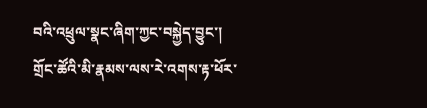བའི་འཕྲུལ་སྣང་ཞིག་ཀྱང་བསྐྱེད་བྱུང་། གྲོང་ཚོའི་མི་རྣམས་ལས་རེ་འགས་རྟ་ཕོར་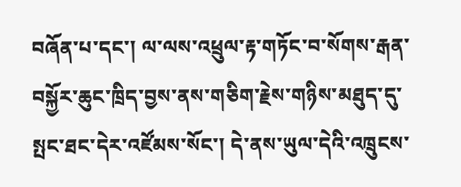བཞོན་པ་དང་། ལ་ལས་འཕྲུལ་རྟ་གཏོང་བ་སོགས་རྒན་བསྐྱོར་ཆུང་ཁྲིད་བྱས་ནས་གཅིག་རྗེས་གཉིས་མཐུད་དུ་སྤང་ཐང་དེར་འཛོམས་སོང་། དེ་ནས་ཡུལ་དེའི་འཁྲུངས་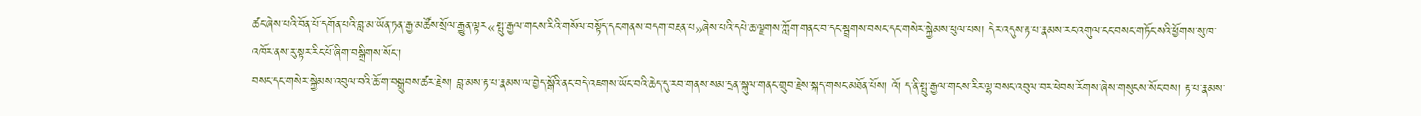ཚང་ཞེས་པའི་བོན་པོ་དགོན་པའི་བླ་མ་ཡོན་ཏན་རྒྱ་མཚོས་སྲོལ་རྒྱུན་ལྟར«སྤུ་རྒྱལ་གངས་རིའི་གསོལ་བསྟོད་དང་གནས་བདག་བརྔན་པ»ཞེས་པའི་དཔེ་ཆ་ལྗགས་ཀློག་གནང་བ་དང་སྦྲགས་བསང་དང་གསེར་སྐྱེམས་ཕུལ་པས། དེར་འདུས་རྟ་པ་རྣམས་རང་འགུལ་ངང་བསང་གཏོང་སའི་ཕྱོགས་སུ་ཁ་འཁོར་ནས་རུ་སྟར་རིང་པོ་ཞིག་བསྒྲིགས་སོང་།
བསང་དང་གསེར་སྐྱེམས་འབུལ་བའི་ཆོ་ག་བསྒྲུབས་ཚར་རྗེས། བླ་མས་རྟ་པ་རྣམས་ལ་བྱེད་སྒོའི་ནང་བདེ་འཇགས་ཡོང་བའི་ཆེད་དུ་རབ་གནས་སམ་དྲན་སྐུལ་གནང་གྲུབ་རྗེས་སྐད་གསང་མཐོན་པོས། འོ། ད་ནི་སྤུ་རྒྱལ་གངས་རིར་ལྷ་བསང་འབུལ་བར་ཕེབས་རོགས་ཞེས་གསུངས་སོང་བས། རྟ་པ་རྣམས་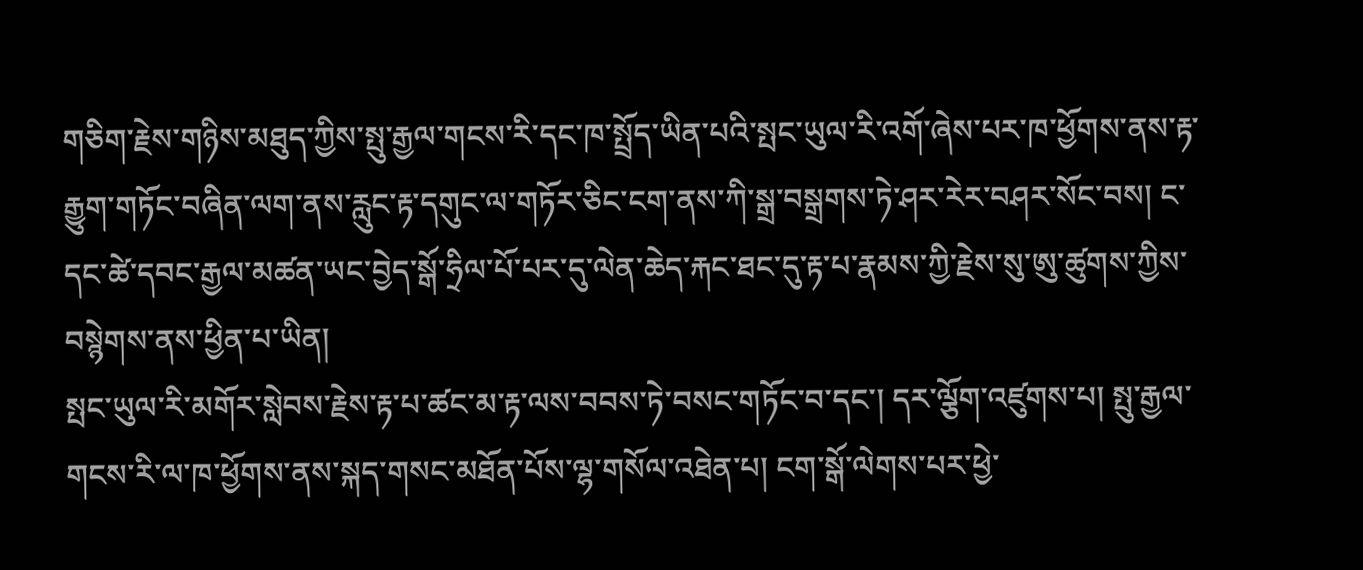གཅིག་རྗེས་གཉིས་མཐུད་ཀྱིས་སྤུ་རྒྱལ་གངས་རི་དང་ཁ་སྤྲོད་ཡིན་པའི་སྤང་ཡུལ་རི་འགོ་ཞེས་པར་ཁ་ཕྱོགས་ནས་རྟ་རྒྱུག་གཏོང་བཞིན་ལག་ནས་རླུང་རྟ་དགུང་ལ་གཏོར་ཅིང་ངག་ནས་ཀི་སྒྲ་བསྒྲགས་ཏེ་ཤར་རེར་བཤར་སོང་བས། ང་དང་ཚེ་དབང་རྒྱལ་མཚན་ཡང་བྱེད་སྒོ་ཧྲིལ་པོ་པར་དུ་ལེན་ཆེད་རྐང་ཐང་དུ་རྟ་པ་རྣམས་ཀྱི་རྗེས་སུ་ཨུ་ཚུགས་ཀྱིས་བསྙེགས་ནས་ཕྱིན་པ་ཡིན།
སྤང་ཡུལ་རི་མགོར་སླེབས་རྗེས་རྟ་པ་ཚང་མ་རྟ་ལས་བབས་ཏེ་བསང་གཏོང་བ་དང་། དར་ལྕོག་འཛུགས་པ། སྤུ་རྒྱལ་གངས་རི་ལ་ཁ་ཕྱོགས་ནས་སྐད་གསང་མཐོན་པོས་ལྷ་གསོལ་འཐེན་པ། ངག་སྒོ་ལེགས་པར་ཕྱེ་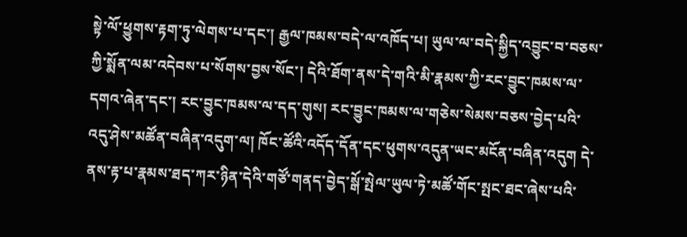སྟེ་ལོ་ཕྱུགས་རྟག་ཏུ་ལེགས་པ་དང་། རྒྱལ་ཁམས་བདེ་ལ་འཁོད་པ། ཡུལ་ལ་བདེ་སྐྱིད་འབྱུང་བ་བཅས་ཀྱི་སྨོན་ལམ་འདེབས་པ་སོགས་བྱས་སོང་། དེའི་ཐོག་ནས་དེ་གའི་མི་རྣམས་ཀྱི་རང་བྱུང་ཁམས་ལ་དགའ་ཞེན་དང་། རང་བྱུང་ཁམས་ལ་དད་གུས། རང་བྱུང་ཁམས་ལ་གཅེས་སེམས་བཅས་བྱེད་པའི་འདུ་ཤེས་མཚོན་བཞིན་འདུག་ལ། ཁོང་ཚོའི་འདོད་དོན་དང་ཕུགས་འདུན་ཡང་མངོན་བཞིན་འདུག དེ་ནས་རྟ་པ་རྣམས་ཐད་ཀར་ཉིན་དེའི་གཙོ་གནད་བྱེད་སྒོ་སྤེལ་ཡུལ་ཏེ་མཚོ་གོང་སྤང་ཐང་ཞེས་པའི་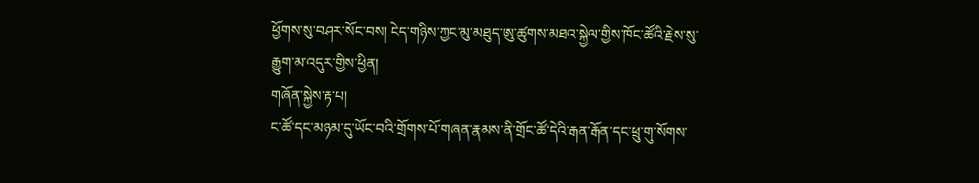ཕྱོགས་སུ་བཤར་སོང་བས། ངེད་གཉིས་ཀྱང་མུ་མཐུད་ཨུ་ཚུགས་མཐའ་སྐྱེལ་གྱིས་ཁོང་ཚོའི་རྗེས་སུ་རྒྱུག་མ་འདུར་གྱིས་ཕྱིན།
གཞོན་སྐྱེས་རྟ་པ།
ང་ཚོ་དང་མཉམ་དུ་ཡོང་བའི་གྲོགས་པོ་གཞན་རྣམས་ནི་གྲོང་ཚོ་དེའི་རྒན་རྒོན་དང་ཕྲུ་གུ་སོགས་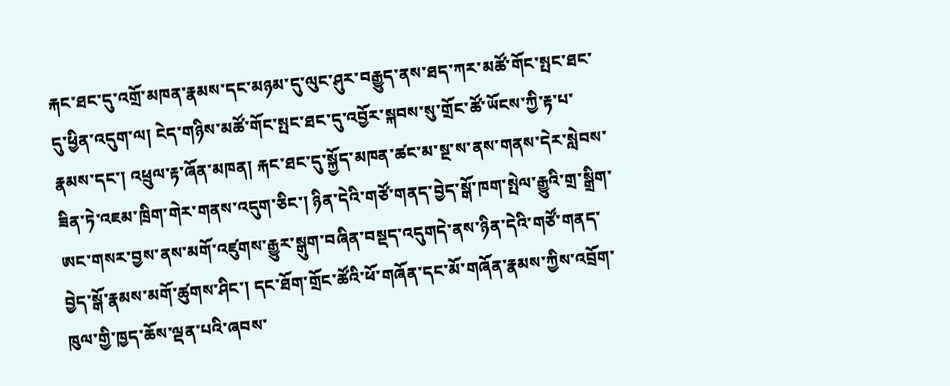རྐང་ཐང་དུ་འགྲོ་མཁན་རྣམས་དང་མཉམ་དུ་ལུང་ཤུར་བརྒྱུད་ནས་ཐད་ཀར་མཚོ་གོང་སྤང་ཐང་དུ་ཕྱིན་འདུག་ལ། ངེད་གཉིས་མཚོ་གོང་སྤང་ཐང་དུ་འབྱོར་སྐབས་སུ་གྲོང་ཚོ་ཡོངས་ཀྱི་རྟ་པ་རྣམས་དང་། འཕྲུལ་རྟ་ཞོན་མཁན། རྐང་ཐང་དུ་སྐྱོད་མཁན་ཚང་མ་སྔ་ས་ནས་གནས་དེར་སླེབས་ཟིན་ཏེ་འཇམ་ཁྲིག་གེར་གནས་འདུག་ཅིང་། ཉིན་དེའི་གཙོ་གནད་བྱེད་སྒོ་ཁག་སྤེལ་རྒྱུའི་གྲ་སྒྲིག་ཨང་གསར་བྱས་ནས་མགོ་འཛུགས་རྒྱུར་སྒུག་བཞིན་བསྡད་འདུགདེ་ནས་ཉིན་དེའི་གཙོ་གནད་བྱེད་སྒོ་རྣམས་མགོ་ཚུགས་ཤིང་། དང་ཐོག་གྲོང་ཚོའི་ཕོ་གཞོན་དང་མོ་གཞོན་རྣམས་ཀྱིས་འབྲོག་ཁུལ་གྱི་ཁྱད་ཆོས་ལྡན་པའི་ཞབས་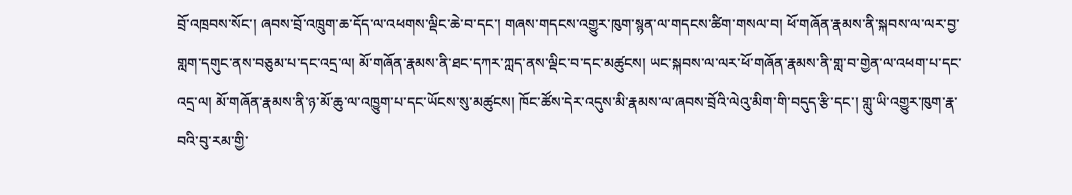བྲོ་འཁྲབས་སོང་། ཞབས་བྲོ་འཁྲུག་ཆ་དོད་ལ་འཕགས་ལྡིང་ཆེ་བ་དང་། གཞས་གདངས་འགྱུར་ཁུག་སྙན་ལ་གདངས་ཚིག་གསལ་བ། ཕོ་གཞོན་རྣམས་ནི་སྐབས་ལ་ལར་བྱ་གླག་དགུང་ནས་བཅུམ་པ་དང་འདྲ་ལ། མོ་གཞོན་རྣམས་ནི་ཐང་དཀར་ཀླད་ནས་ལྡིང་བ་དང་མཚུངས། ཡང་སྐབས་ལ་ལར་ཕོ་གཞོན་རྣམས་ནི་གླ་བ་གྱེན་ལ་འཕག་པ་དང་འདྲ་ལ། མོ་གཞོན་རྣམས་ནི་ཉ་མོ་ཆུ་ལ་འཁྱུག་པ་དང་ཡོངས་སུ་མཚུངས། ཁོང་ཚོས་དེར་འདུས་མི་རྣམས་ལ་ཞབས་བྲོའི་ལེའུ་མིག་གི་བདུད་རྩི་དང་། གླུ་ཡི་འགྱུར་ཁུག་རྣ་བའི་བུ་རམ་གྱི་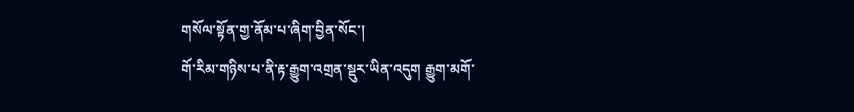གསོལ་སྟོན་གྱ་ནོམ་པ་ཞིག་བྱིན་སོང་།
གོ་རིམ་གཉིས་པ་ནི་རྟ་རྒྱུག་འགྲན་སྡུར་ཡིན་འདུག རྒྱུག་མགོ་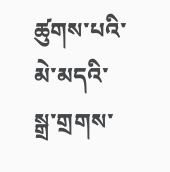ཚུགས་པའི་མེ་མདའི་སྒྲ་གྲགས་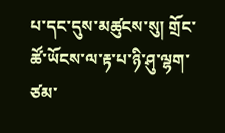པ་དང་དུས་མཚུངས་སུ། གྲོང་ཚོ་ཡོངས་ལ་རྟ་པ་ཉི་ཤུ་ལྷག་ཙམ་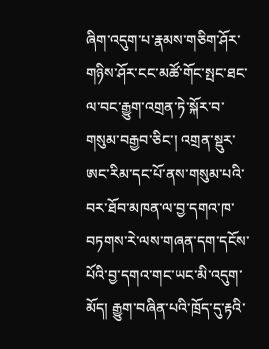ཞིག་འདུག་པ་རྣམས་གཅིག་ཤོར་གཉིས་ཤོར་ངང་མཚོ་གོང་སྤང་ཐང་ལ་བང་རྒྱུག་འགྲན་ཏེ་སྐོར་བ་གསུམ་བརྒྱབ་ཅིང་། འགྲན་སྡུར་ཨང་རིམ་དང་པོ་ནས་གསུམ་པའི་བར་ཐོབ་མཁན་ལ་བྱ་དགའ་ཁ་བཏགས་རེ་ལས་གཞན་དག་དངོས་པོའི་བྱ་དགའ་གང་ཡང་མི་འདུག་མོད། རྒྱུག་བཞིན་པའི་ཁྲོད་དུ་རྟའི་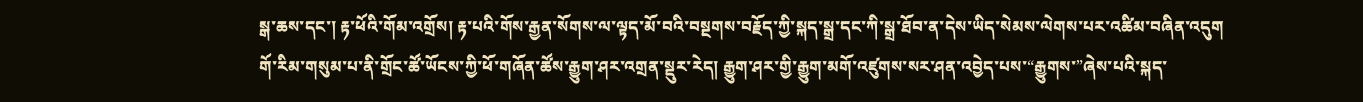སྒ་ཆས་དང་། རྟ་ཕོའི་གོམ་འགྲོས། རྟ་པའི་གོས་རྒྱན་སོགས་ལ་ལྟད་མོ་བའི་བསྔགས་བརྗོད་ཀྱི་སྐད་སྒྲ་དང་ཀི་སྒྲ་ཐོབ་ན་དེས་ཡིད་སེམས་ལེགས་པར་འཚིམ་བཞིན་འདུག
གོ་རིམ་གསུམ་པ་ནི་གྲོང་ཚོ་ཡོངས་ཀྱི་ཕོ་གཞོན་ཚོས་རྒྱུག་ཤར་འགྲན་སྡུར་རེད། རྒྱུག་ཤར་གྱི་རྒྱུག་མགོ་འཛུགས་སར་ཤན་འབྱེད་པས་“རྒྱུགས་”ཞེས་པའི་སྐད་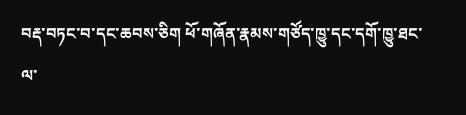བརྡ་བཏང་བ་དང་ཆབས་ཅིག ཕོ་གཞོན་རྣམས་གཙོད་ཁྱུ་དང་དགོ་ཁྱུ་ཐང་ལ་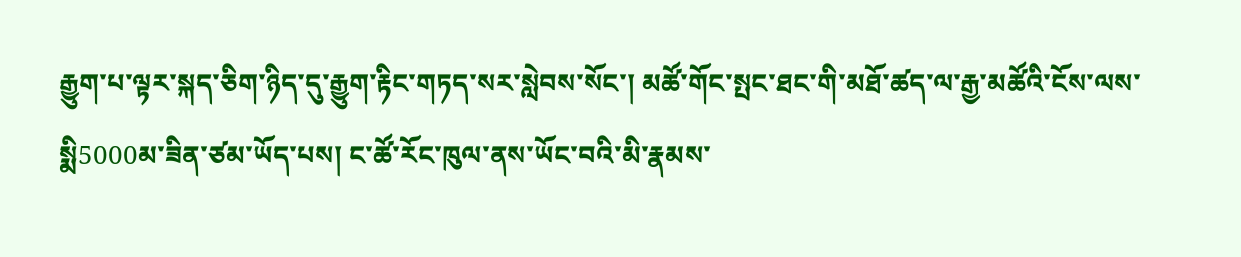རྒྱུག་པ་ལྟར་སྐད་ཅིག་ཉིད་དུ་རྒྱུག་རྟིང་གཏད་སར་སླེབས་སོང་། མཚོ་གོང་སྤང་ཐང་གི་མཐོ་ཚད་ལ་རྒྱ་མཚོའི་ངོས་ལས་སྨི5000མ་ཟིན་ཙམ་ཡོད་པས། ང་ཚོ་རོང་ཁུལ་ནས་ཡོང་བའི་མི་རྣམས་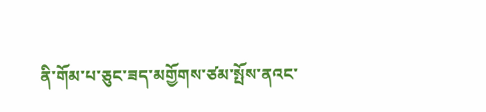ནི་གོམ་པ་ཅུང་ཟད་མགྱོགས་ཙམ་སྤོས་ནའང་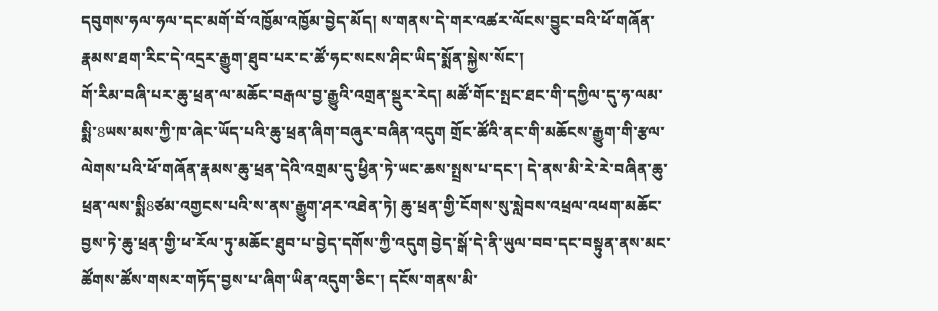དབུགས་ཧལ་ཧལ་དང་མགོ་བོ་འཁྱོམ་འཁྱོམ་བྱེད་མོད། ས་གནས་དེ་གར་འཚར་ལོངས་བྱུང་བའི་ཕོ་གཞོན་རྣམས་ཐག་རིང་དེ་འདྲར་རྒྱུག་ཐུབ་པར་ང་ཚོ་ཧང་སངས་ཤིང་ཡིད་སྨོན་སྐྱེས་སོང་།
གོ་རིམ་བཞི་པར་ཆུ་ཕྲན་ལ་མཆོང་བརྒལ་བྱ་རྒྱུའི་འགྲན་སྡུར་རེད། མཚོ་གོང་སྤང་ཐང་གི་དཀྱིལ་དུ་ཧ་ལམ་སྨི་8ཡས་མས་ཀྱི་ཁ་ཞེང་ཡོད་པའི་ཆུ་ཕྲན་ཞིག་བཞུར་བཞིན་འདུག གྲོང་ཚོའི་ནང་གི་མཆོངས་རྒྱུག་གི་རྩལ་ལེགས་པའི་ཕོ་གཞོན་རྣམས་ཆུ་ཕྲན་དེའི་འགྲམ་དུ་ཕྱིན་ཏེ་ཡང་ཆས་སྤྲས་པ་དང་། དེ་ནས་མི་རེ་རེ་བཞིན་ཆུ་ཕྲན་ལས་སྨི8ཙམ་འགྱངས་པའི་ས་ནས་རྒྱུག་ཤར་འཐེན་ཏེ། ཆུ་ཕྲན་གྱི་ངོགས་སུ་སླེབས་འཕྲལ་འཕག་མཆོང་བྱས་ཏེ་ཆུ་ཕྲན་གྱི་ཕ་རོལ་ཏུ་མཆོང་ཐུབ་པ་བྱེད་དགོས་ཀྱི་འདུག བྱེད་སྒོ་དེ་ནི་ཡུལ་བབ་དང་བསྟུན་ནས་མང་ཚོགས་ཚོས་གསར་གཏོད་བྱས་པ་ཞིག་ཡིན་འདུག་ཅིང་། དངོས་གནས་མི་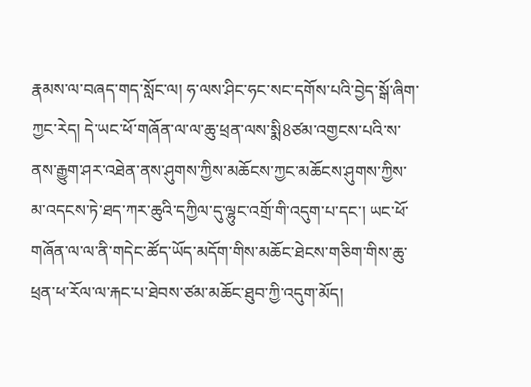རྣམས་ལ་བཞད་གད་སློང་ལ། ཧ་ལས་ཤིང་ཧང་སང་དགོས་པའི་བྱེད་སྒོ་ཞིག་ཀྱང་རེད། དེ་ཡང་ཕོ་གཞོན་ལ་ལ་ཆུ་ཕྲན་ལས་སྨི8ཙམ་འགྱངས་པའི་ས་ནས་རྒྱུག་ཤར་འཐེན་ནས་ཤུགས་ཀྱིས་མཆོངས་ཀྱང་མཆོངས་ཤུགས་ཀྱིས་མ་འདངས་ཏེ་ཐད་ཀར་ཆུའི་དཀྱིལ་དུ་ལྷུང་འགྲོ་གི་འདུག་པ་དང་། ཡང་ཕོ་གཞོན་ལ་ལ་ནི་གདེང་ཚོད་ཡོད་མདོག་གིས་མཆོང་ཐེངས་གཅིག་གིས་ཆུ་ཕྲན་ཕ་རོལ་ལ་རྐང་པ་ཐེབས་ཙམ་མཆོང་ཐུབ་ཀྱི་འདུག་མོད།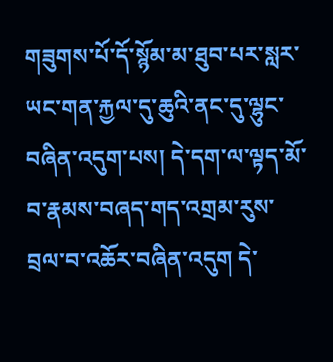གཟུགས་པོ་དོ་སྙོམ་མ་ཐུབ་པར་སླར་ཡང་གན་རྐྱལ་དུ་ཆུའི་ནང་དུ་ལྷུང་བཞིན་འདུག་པས། དེ་དག་ལ་ལྟད་མོ་བ་རྣམས་བཞད་གད་འགྲམ་རུས་བྲལ་བ་འཆོར་བཞིན་འདུག དེ་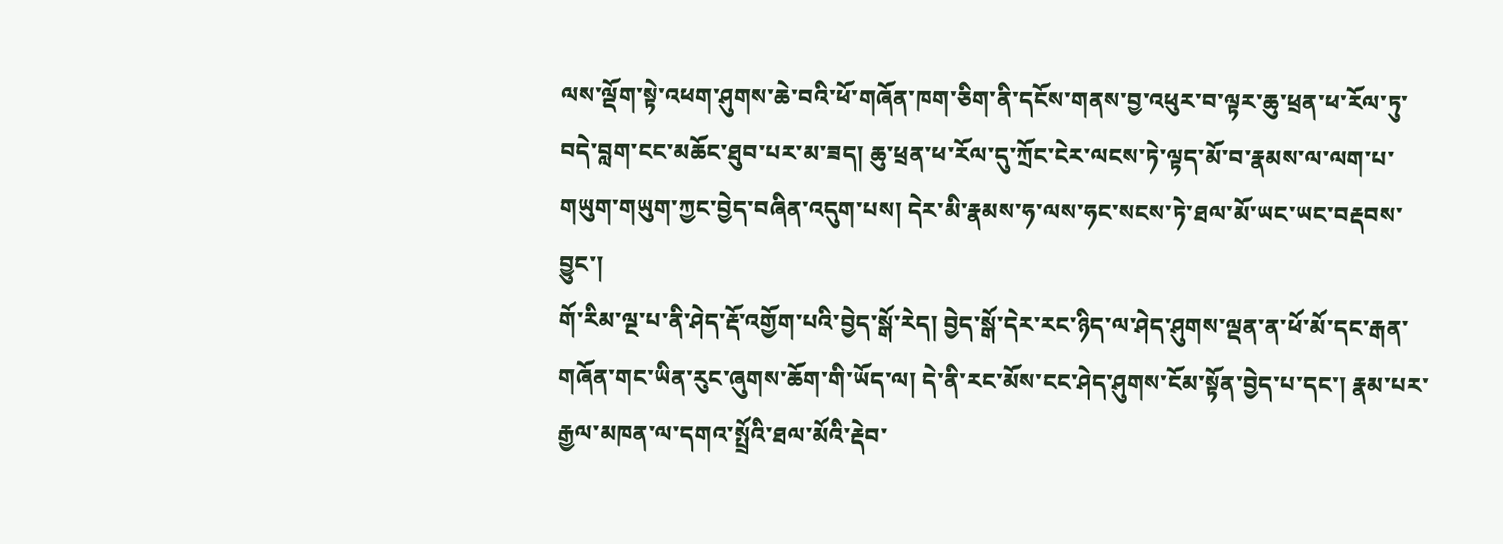ལས་ལྡོག་སྟེ་འཕག་ཤུགས་ཆེ་བའི་ཕོ་གཞོན་ཁག་ཅིག་ནི་དངོས་གནས་བྱ་འཕུར་བ་ལྟར་ཆུ་ཕྲན་ཕ་རོལ་ཏུ་བདེ་བླག་ངང་མཆོང་ཐུབ་པར་མ་ཟད། ཆུ་ཕྲན་ཕ་རོལ་དུ་ཀྲོང་ངེར་ལངས་ཏེ་ལྟད་མོ་བ་རྣམས་ལ་ལག་པ་གཡུག་གཡུག་ཀྱང་བྱེད་བཞིན་འདུག་པས། དེར་མི་རྣམས་ཧ་ལས་ཧང་སངས་ཏེ་ཐལ་མོ་ཡང་ཡང་བརྡབས་བྱུང་།
གོ་རིམ་ལྔ་པ་ནི་ཤེད་རྡོ་འགྱོག་པའི་བྱེད་སྒོ་རེད། བྱེད་སྒོ་དེར་རང་ཉིད་ལ་ཤེད་ཤུགས་ལྡན་ན་ཕོ་མོ་དང་རྒན་གཞོན་གང་ཡིན་རུང་ཞུགས་ཆོག་གི་ཡོད་ལ། དེ་ནི་རང་མོས་ངང་ཤེད་ཤུགས་ངོམ་སྟོན་བྱེད་པ་དང་། རྣམ་པར་རྒྱལ་མཁན་ལ་དགའ་སྤྲོའི་ཐལ་མོའི་རྡེབ་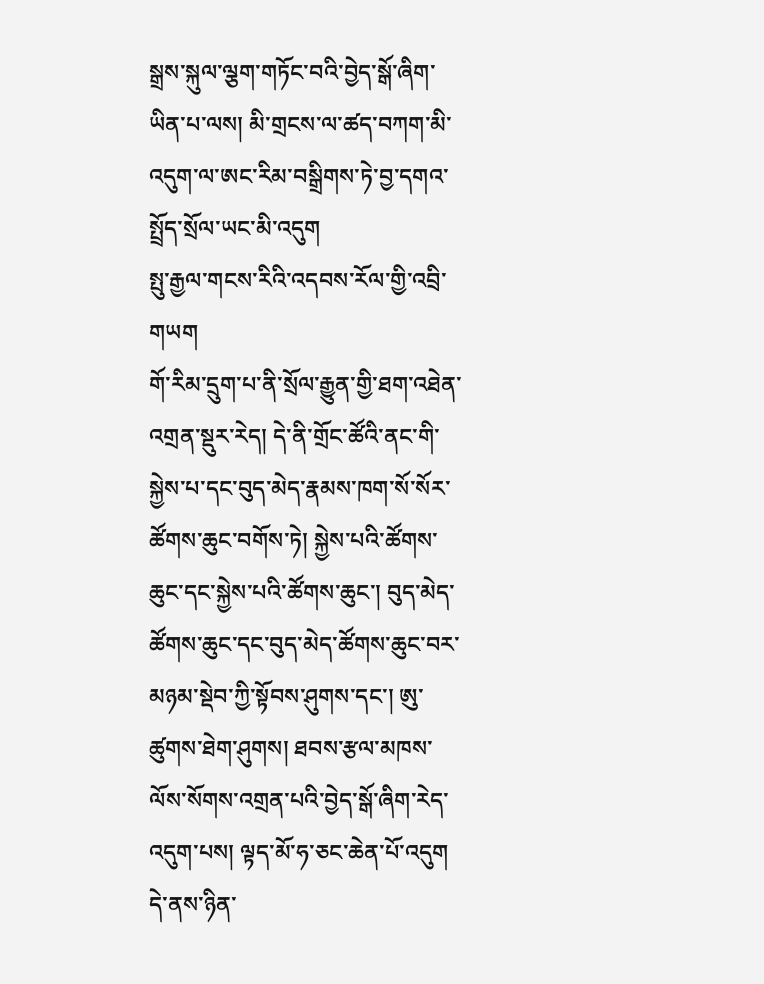སྒྲས་སྐུལ་ལྕག་གཏོང་བའི་བྱེད་སྒོ་ཞིག་ཡིན་པ་ལས། མི་གྲངས་ལ་ཚད་བཀག་མི་འདུག་ལ་ཨང་རིམ་བསྒྲིགས་ཏེ་བྱ་དགའ་སྤྲོད་སྲོལ་ཡང་མི་འདུག
སྤུ་རྒྱལ་གངས་རིའི་འདབས་རོལ་གྱི་འབྲི་གཡག
གོ་རིམ་དྲུག་པ་ནི་སྲོལ་རྒྱུན་གྱི་ཐག་འཐེན་འགྲན་སྡུར་རེད། དེ་ནི་གྲོང་ཚོའི་ནང་གི་སྐྱེས་པ་དང་བུད་མེད་རྣམས་ཁག་སོ་སོར་ཚོགས་ཆུང་བགོས་ཏེ། སྐྱེས་པའི་ཚོགས་ཆུང་དང་སྐྱེས་པའི་ཚོགས་ཆུང་། བུད་མེད་ཚོགས་ཆུང་དང་བུད་མེད་ཚོགས་ཆུང་བར་མཉམ་སྡེབ་ཀྱི་སྟོབས་ཤུགས་དང་། ཨུ་ཚུགས་ཐེག་ཤུགས། ཐབས་རྩལ་མཁས་ལོས་སོགས་འགྲན་པའི་བྱེད་སྒོ་ཞིག་རེད་འདུག་པས། ལྟད་མོ་ཧ་ཅང་ཆེན་པོ་འདུག
དེ་ནས་ཉིན་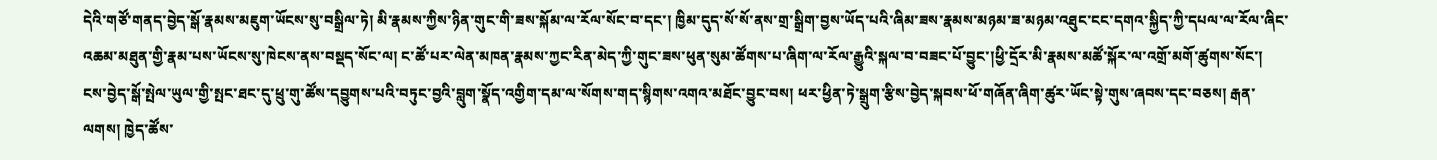དེའི་གཙོ་གནད་བྱེད་སྒོ་རྣམས་མཇུག་ཡོངས་སུ་བསྒྲིལ་ཏེ། མི་རྣམས་ཀྱིས་ཉིན་གུང་གི་ཟས་སྐོམ་ལ་རོལ་སོང་བ་དང་། ཁྱིམ་དུད་སོ་སོ་ནས་གྲ་སྒྲིག་བྱས་ཡོད་པའི་ཞིམ་ཟས་རྣམས་མཉམ་ཟ་མཉམ་འཐུང་ངང་དགའ་སྐྱིད་ཀྱི་དཔལ་ལ་རོལ་ཞིང་འཆམ་མཐུན་གྱི་རྣམ་པས་ཡོངས་སུ་ཁེངས་ནས་བསྡད་སོང་ལ། ང་ཚོ་པར་ལེན་མཁན་རྣམས་ཀྱང་རིན་མེད་ཀྱི་གུང་ཟས་ཕུན་སུམ་ཚོགས་པ་ཞིག་ལ་རོལ་རྒྱུའི་སྐལ་བ་བཟང་པོ་བྱུང་།ཕྱི་དྲོར་མི་རྣམས་མཚོ་སྐོར་ལ་འགྲོ་མགོ་ཚུགས་སོང་། ངས་བྱེད་སྒོ་སྤེལ་ཡུལ་གྱི་སྤང་ཐང་དུ་ཕྲུ་གུ་ཚོས་དབྱུགས་པའི་བཏུང་བྱའི་བླུག་སྣོད་འགྱིག་དམ་ལ་སོགས་གད་སྙིགས་འགའ་མཐོང་བྱུང་བས། ཕར་ཕྱིན་ཏེ་སྒྲུག་རྩིས་བྱེད་སྐབས་ཕོ་གཞོན་ཞིག་ཚུར་ཡོང་སྟེ་གུས་ཞབས་དང་བཅས། རྒན་ལགས། ཁྱེད་ཚོས་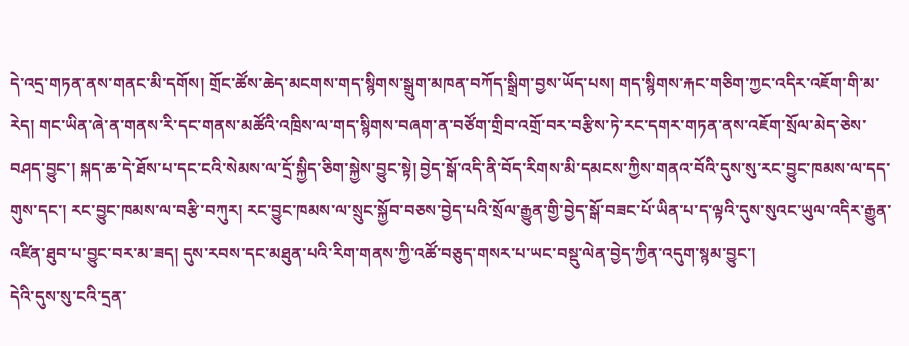དེ་འདྲ་གཏན་ནས་གནང་མི་དགོས། གྲོང་ཚོས་ཆེད་མངགས་གད་སྙིགས་སྒྲུག་མཁན་བཀོད་སྒྲིག་བྱས་ཡོད་པས། གད་སྙིགས་རྐང་གཅིག་ཀྱང་འདིར་འཇོག་གི་མ་རེད། གང་ཡིན་ཞེ་ན་གནས་རི་དང་གནས་མཚོའི་འཁྲིས་ལ་གད་སྙིགས་བཞག་ན་བཙོག་གྲིབ་འགྲོ་བར་བརྩིས་ཏེ་རང་དགར་གཏན་ནས་འཇོག་སྲོལ་མེད་ཅེས་བཤད་བྱུང་། སྐད་ཆ་དེ་ཐོས་པ་དང་ངའི་སེམས་ལ་དྲོ་སྐྱིད་ཅིག་སྐྱེས་བྱུང་སྟེ། བྱེད་སྒོ་འདི་ནི་བོད་རིགས་མི་དམངས་ཀྱིས་གནའ་བོའི་དུས་སུ་རང་བྱུང་ཁམས་ལ་དད་གུས་དང་། རང་བྱུང་ཁམས་ལ་བརྩི་བཀུར། རང་བྱུང་ཁམས་ལ་སྲུང་སྐྱོབ་བཅས་བྱེད་པའི་སྲོལ་རྒྱུན་གྱི་བྱེད་སྒོ་བཟང་པོ་ཡིན་པ་ད་ལྟའི་དུས་སུའང་ཡུལ་འདིར་རྒྱུན་འཛིན་ཐུབ་པ་བྱུང་བར་མ་ཟད། དུས་རབས་དང་མཐུན་པའི་རིག་གནས་ཀྱི་འཚོ་བཅུད་གསར་པ་ཡང་བསྡུ་ལེན་བྱེད་ཀྱིན་འདུག་སྙམ་བྱུང་།
དེའི་དུས་སུ་ངའི་དྲན་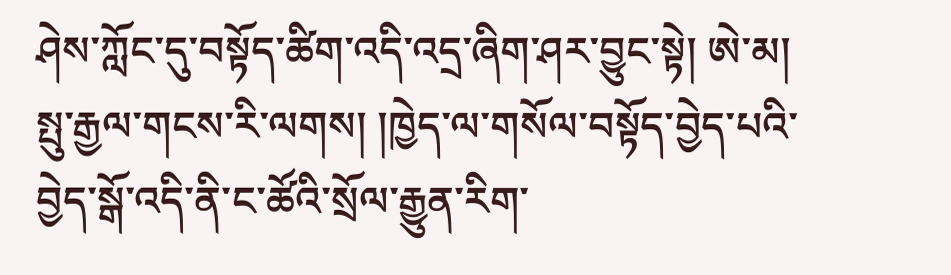ཤེས་ཀློང་དུ་བསྟོད་ཚིག་འདི་འདྲ་ཞིག་ཤར་བྱུང་སྟེ། ཨེ་མ། སྤུ་རྒྱལ་གངས་རི་ལགས། །ཁྱེད་ལ་གསོལ་བསྟོད་བྱེད་པའི་བྱེད་སྒོ་འདི་ནི་ང་ཚོའི་སྲོལ་རྒྱུན་རིག་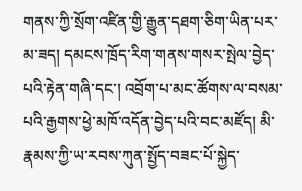གནས་ཀྱི་སྲོག་འཛིན་གྱི་རྒྱུན་དཐག་ཅིག་ཡིན་པར་མ་ཟད། དམངས་ཁྲོད་རིག་གནས་གསར་སྤེལ་བྱེད་པའི་རྟེན་གཞི་དང་། འབྲོག་པ་མང་ཚོགས་ལ་བསམ་པའི་རྒྱགས་ཕྱེ་མཁོ་འདོན་བྱེད་པའི་བང་མཛོད། མི་རྣམས་ཀྱི་ཡ་རབས་ཀུན་སྤྱོད་བཟང་པོ་སྐྱེད་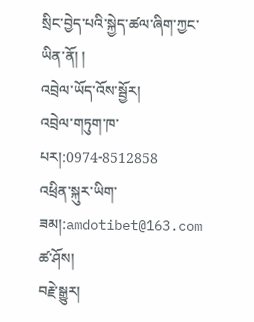སྲིང་བྱེད་པའི་སྐྱེད་ཚལ་ཞིག་ཀྱང་ཡིན་ནོ། །
འབྲེལ་ཡོད་འོས་སྦྱོར།
འབྲེལ་གཏུག་ཁ་པར།:0974-8512858
འཕྲིན་སྐུར་ཡིག་ཟམ།:amdotibet@163.com
ཚ་ཤོས།
བརྗེ་སྒྱུར།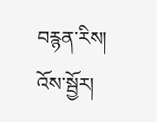བརྙན་རིས།
འོས་སྦྱོར།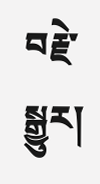བརྗེ་སྒྱུར།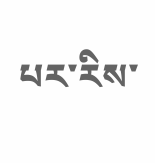པར་རིས་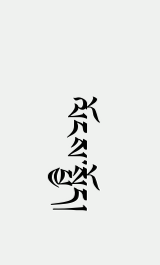ལོངས་སྤྱོད།